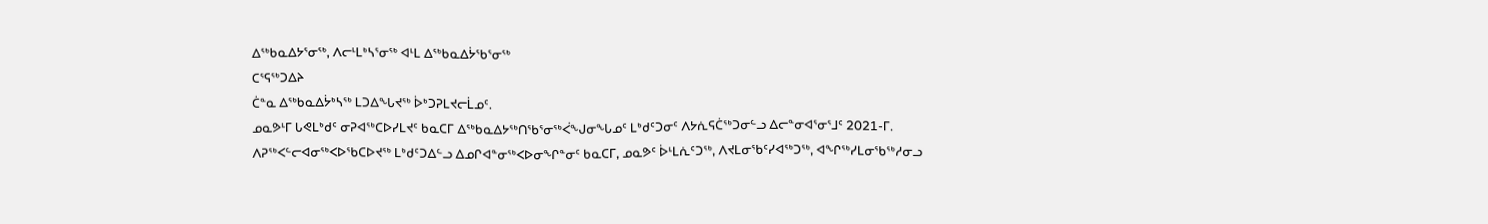ᐃᖅᑲᓇᐃᔭᕐᓂᖅ, ᐱᓕᒻᒪᒃᓴᕐᓂᖅ ᐊᒻᒪ ᐃᖅᑲᓇᐃᔮᖃᕐᓂᖅ
ᑕᕐᕋᖅᑐᐃᔨ
ᑖᓐᓇ ᐃᖅᑲᓇᐃᔮᒃᓴᖅ ᒪᑐᐃᖓᔪᖅ ᐆᒃᑐᕈᒪᔪᓕᒫᓄᑦ.
ᓄᓇᕗᒻᒥ ᒐᕙᒪᒃᑯᑦ ᓂᕈᐊᖅᑕᐅᓯᒪᔪᑦ ᑲᓇᑕᒥ ᐃᖅᑲᓇᐃᔭᖅᑎᖃᕐᓂᖅᐹᖑᓂᖓᓄᑦ ᒪᒃᑯᑦᑐᓂᑦ ᐱᔭᕇᕋᑖᖅᑐᓂᓪᓗ ᐃᓕᓐᓂᐊᕐᓂᕐᒧᑦ 2021-ᒥ. ᐱᕈᖅᐸᓪᓕᐊᓂᖅᐸᐅᖃᑕᐅᔪᖅ ᒪᒃᑯᑦᑐᐃᓪᓗ ᐃᓄᒋᐊᓐᓂᖅᐸᐅᓂᖏᓐᓂᑦ ᑲᓇᑕᒥ, ᓄᓇᕗᑦ ᐆᒻᒪᕇᑦᑐᖅ, ᐱᔪᒪᓂᖃᑦᓯᐊᖅᑐᖅ, ᐊᖏᖅᓯᒪᓂᖃᖅᓱᓂᓗ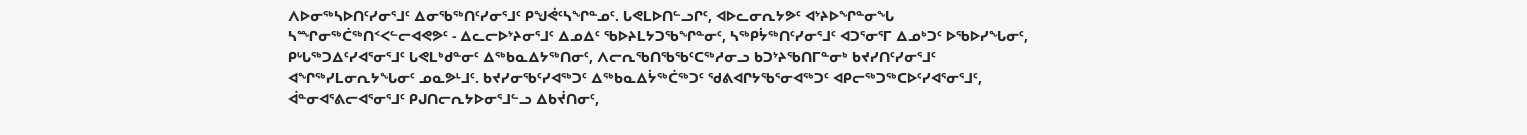ᐱᐅᓂᖅᓴᐅᑎᑦᓯᓂᕐᒧᑦ ᐃᓂᖃᖅᑎᑦᓯᓂᕐᒧᑦ ᑭᖑᕚᑦᓴᖏᓐᓄᑦ. ᒐᕙᒪᐅᑎᓪᓗᒋᑦ, ᐊᐅᓚᓂᕆᔭᕗᑦ ᐊᔾᔨᐅᖏᓐᓂᖓ ᓴᙱᓂᖅᑖᖅᑎᑉᐸᓪᓕᐊᕙᕗᑦ - ᐃᓚᓕᐅᔾᔨᓂᕐᒧᑦ ᐃᓄᐃᑦ ᖃᐅᔨᒪᔭᑐᖃᖏᓐᓂᑦ, ᓴᖅᑭᔮᖅᑎᑦᓯᓂᕐᒧᑦ ᐊᑐᕐᓂᕐᒥ ᐃᓄᒃᑐᑦ ᐅᖃᐅᓯᖓᓂᑦ, ᑭᒡᒐᖅᑐᐃᑦᓯᐊᕐᓂᕐᒧᑦ ᒐᕙᒪᒃᑯᓐᓂᑦ ᐃᖅᑲᓇᐃᔭᖅᑎᓂᑦ, ᐱᓕᕆᖃᑎᖃᖃᑦᑕᖅᓱᓂᓗ ᑲᑐᔾᔨᖃᑎᒥᓐᓂᒃ ᑲᔪᓯᑎᑦᓯᓂᕐᒧᑦ ᐊᖏᖅᓯᒪᓂᕆᔭᖓᓂᑦ ᓄᓇᕗᒻᒧᑦ. ᑲᔪᓯᓂᖃᑦᓯᐊᖅᑐᑦ ᐃᖅᑲᓇᐃᔮᖅᑖᖅᑐᑦ ᖁᕕᐊᒋᔭᖃᕐᓂᐊᖅᑐᑦ ᐊᑭᓕᖅᑐᖅᑕᐅᑦᓯᐊᕐᓂᕐᒧᑦ, ᐋᓐᓂᐊᕐᕕᓕᐊᕐᓂᕐᒧᑦ ᑭᒍᑎᓕᕆᔭᐅᓂᕐᒧᓪᓗ ᐃᑲᔫᑎᓂᑦ,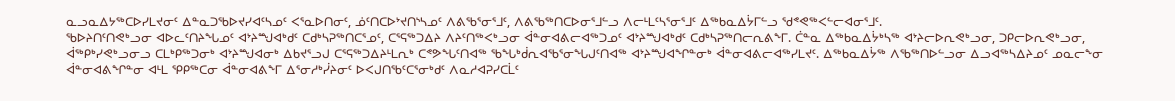ᓇᓗᓇᐃᔭᖅᑕᐅᓯᒪᔪᓂᑦ ᐃᓐᓇᑐᖃᐅᔪᓯᐊᑦᓴᓄᑦ ᐸᕐᓇᐅᑎᓂᑦ, ᓅᑦᑎᑕᐅᔾᔪᑎᔅᓴᓄᑦ ᐱᕕᖃᕐᓂᕐᒧᑦ, ᐱᕕᖃᖅᑎᑕᐅᓂᕐᒧᓪᓗ ᐱᓕᒻᒪᑦᓴᕐᓂᕐᒧᑦ ᐃᖅᑲᓇᐃᔮᒥᓪᓗ ᖁᕝᕙᖅᐸᓪᓕᐊᓂᕐᒧᑦ.
ᖃᐅᔨᑎᑦᑎᕙᒃᓗᓂ ᐊᐅᓚᑦᑎᔨᖓᓄᑦ ᐊᔾᔨᙳᐊᒃᑯᑦ ᑕᑯᒃᓴᕈᖅᑎᑕᕐᓄᑦ, ᑕᕐᕋᖅᑐᐃᔨ ᐱᔨᑦᑎᖅᐸᒃᓗᓂ ᐋᓐᓂᐊᕕᓕᐊᖅᑐᓄᑦ ᐊᔾᔨᙳᐊᒃᑯᑦ ᑕᑯᒃᓴᕈᖅᑎᓕᕆᕕᖕᒥ. ᑖᓐᓇ ᐃᖅᑲᓇᐃᔮᒃᓴᖅ ᐊᔾᔨᓕᐅᕆᕙᒃᓗᓂ, ᑐᑭᓕᐅᕆᕙᒃᓗᓂ, ᐋᖅᑭᒃᓯᕙᒃᓗᓂᓗ ᑕᒪᒃᑭᖅᑐᓂᒃ ᐊᔾᔨᙳᐊᓂᒃ ᐃᑲᔪᕐᓗᒍ ᑕᕐᕋᖅᑐᐃᔨᒻᒪᕆᒃ ᑕᕝᕗᖓᑦᑎᐊᖅ ᖃᖓᒃᑰᕆᐊᖃᕐᓂᖓᒍᑦᑎᐊᖅ ᐊᔾᔨᙳᐊᖏᓐᓂᒃ ᐋᓐᓂᐊᕕᓕᐊᖅᓯᒪᔪᑦ. ᐃᖅᑲᓇᐃᔮᖅ ᐱᖃᖅᑎᐅᓪᓗᓂ ᐃᓗᐊᖅᓴᐃᔨᓄᑦ ᓄᓇᓕᖕᓂ ᐋᓐᓂᐊᕕᖏᓐᓂ ᐊᒻᒪ ᕿᑭᖅᑕᓂ ᐋᓐᓂᐊᕕᖕᒥ ᐃᕐᓂᓱᒃᓰᔨᓂᑦ ᐅᐸᒍᑎᖃᑦᑕᕐᓂᒃᑯᑦ ᐱᓇᓱᐊᕈᓯᑕᒫᑦ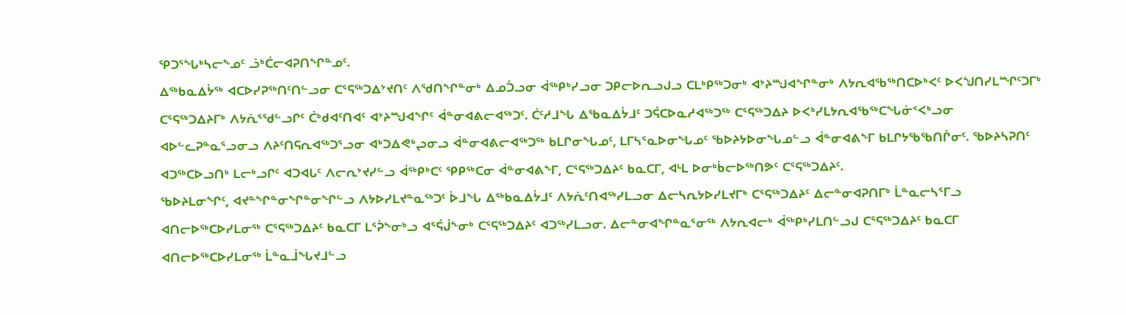ᕿᑐᕐᖓᒃᓴᓕᖕᓄᑦ ᓘᒃᑖᓕᐊᕈᑎᖏᓐᓄᑦ.
ᐃᖅᑲᓇᐃᔮᖅ ᐊᑕᐅᓯᕈᖅᑎᑦᑎᓪᓗᓂ ᑕᕐᕋᖅᑐᐃᔾᔪᑎᑦ ᐱᖁᑎᖏᓐᓂᒃ ᐃᓄᑑᓗᓂ ᐋᖅᑭᒃᓯᓗᓂ ᑐᑭᓕᐅᕆᓗᒍᓗ ᑕᒪᒃᑭᖅᑐᓂᒃ ᐊᔾᔨᙳᐊᖏᓐᓂᒃ ᐱᔭᕆᐊᖃᖅᑎᑕᐅᒃᐸᑦ ᐅᐸᖑᑎᓯᒪᙱᑦᑐᒥᒃ ᑕᕐᕋᖅᑐᐃᔨᒥᒃ ᐱᔭᕇᕐᖁᓪᓗᒋᑦ ᑖᒃᑯᐊᑦᑎᐊᑦ ᐊᔾᔨᙳᐊᖏᑦ ᐋᓐᓂᐊᕕᓕᐊᖅᑐᑦ. ᑖᑦᓱᒧᖓ ᐃᖃᓇᐃᔮᒧᑦ ᑐᕌᑕᐅᓇᓱᐊᖅᑐᖅ ᑕᕐᕋᖅᑐᐃᔨ ᐅᐸᒃᓯᒪᔭᕆᐊᖃᖅᑕᖓᓃᑉᐸᒃᓗᓂ ᐊᐅᓪᓚᕈᓐᓇᕐᓗᓂᓗ ᐱᔨᑦᑎᕋᕆᐊᖅᑐᕐᓗᓂ ᐊᒃᑐᐃᕙᒃᖢᓂᓗ ᐋᓐᓂᐊᕕᓕᐊᖅᑐᖅ ᑲᒪᒋᓂᖓᓄᑦ, ᒪᒥᓴᕐᓇᐅᓂᖓᓄᑦ ᖃᐅᔨᔭᐅᓂᖓᓄᓪᓗ ᐋᓐᓂᐊᕕᖕᒥ ᑲᒪᒋᔭᖃᖃᑎᒌᓂᑦ. ᖃᐅᔨᓴᕈᑎᑦ ᐊᑐᖅᑕᐅᓗᑎᒃ ᒪᓕᒃᓗᒋᑦ ᐊᑐᐊᒐᑦ ᐱᓕᕆᔾᔪᓯᓪᓗ ᐋᖅᑭᒃᑕᑦ ᕿᑭᖅᑕᓂ ᐋᓐᓂᐊᕕᖕᒥ, ᑕᕐᕋᖅᑐᐃᔨᑦ ᑲᓇᑕᒥ, ᐊᒻᒪ ᐅᓂᒃᑳᓕᐅᖅᑎᕗᑦ ᑕᕐᕋᖅᑐᐃᔨᑦ.
ᖃᐅᔨᒪᓂᖏᑦ, ᐊᔪᓐᖏᓐᓂᖏᓐᓂᖏᓪᓗ ᐱᔭᐅᓯᒪᔪᓐᓇᖅᑐᑦ ᐆᒧᖓ ᐃᖅᑲᓇᐃᔮᒧᑦ ᐱᔭᕇᑦᑎᐊᖅᓯᒪᓗᓂ ᐃᓕᓴᕆᔭᐅᓯᒪᔪᒥᒃ ᑕᕐᕋᖅᑐᐃᔨᑦ ᐃᓕᓐᓂᐊᕈᑎᒥᒃ ᒫᓐᓇᓕᓴᕐᒥᓗ ᐊᑎᓕᐅᖅᑕᐅᓯᒪᓂᖅ ᑕᕐᕋᖅᑐᐃᔨᑦ ᑲᓇᑕᒥ ᒪᕐᕉᖕᓂᒃᓗ ᐊᕐᕌᒎᖕᓂᒃ ᑕᕐᕋᖅᑐᐃᔨᑦ ᐊᑐᖅᓯᒪᓗᓂ. ᐃᓕᓐᓂᐊᖏᓐᓇᕐᓂᖅ ᐱᔭᕆᐊᓕᒃ ᐋᖅᑭᒃᓯᒪᑎᓪᓗᒍ ᑕᕐᕋᖅᑐᐃᔨᑦ ᑲᓇᑕᒥ ᐊᑎᓕᐅᖅᑕᐅᓯᒪᓂᖅ ᒫᓐᓇᒨᖓᔪᒧᓪᓗ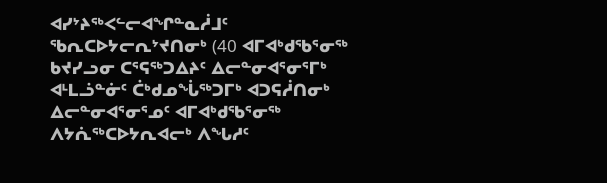ᐊᓯᔾᔨᖅᐸᓪᓕᐊᖏᓐᓇᓲᒧᑦ ᖃᕆᑕᐅᔭᓕᕆᔾᔪᑎᓂᒃ (40 ᐊᒥᐊᒃᑯᖃᕐᓂᖅ ᑲᔪᓯᓗᓂ ᑕᕐᕋᖅᑐᐃᔨᑦ ᐃᓕᓐᓂᐊᕐᓂᕐᒥᒃ ᐊᒻᒪᓘᓐᓃᑦ ᑖᒃᑯᓄᖔᖅᑐᒥᒃ ᐊᑐᕋᓲᑎᓂᒃ ᐃᓕᓐᓂᐊᕐᓂᕐᓄᑦ ᐊᒥᐊᒃᑯᖃᕐᓂᖅ ᐱᔭᕇᖅᑕᐅᔭᕆᐊᓕᒃ ᐱᖓᓱᑦ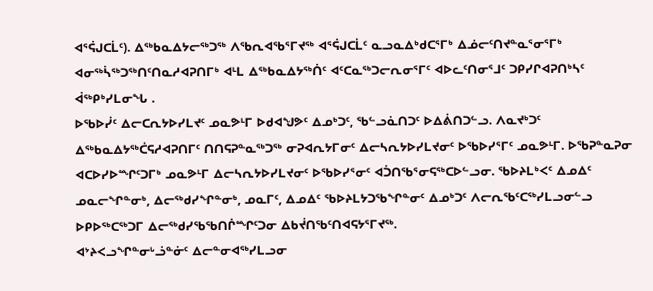ᐊᕐᕌᒍᑕᒫᑦ). ᐃᖅᑲᓇᐃᔭᓕᖅᑐᖅ ᐱᖃᕆᐊᖃᕐᒥᔪᖅ ᐊᕐᕌᒍᑕᒫᑦ ᓇᓗᓇᐃᒃᑯᑕᕐᒥᒃ ᐃᓅᓕᑦᑎᔪᓐᓇᕐᓂᕐᒥᒃ ᐊᓂᖅᓵᖅᑐᖅᑎᑦᑎᓇᓱᐊᕈᑎᒥᒃ ᐊᒻᒪ ᐃᖅᑲᓇᐃᔭᖅᑏᑦ ᐊᑦᑕᓇᖅᑐᓕᕆᓂᕐᒥᑦ ᐊᐅᓚᑦᑎᓂᕐᒧᑦ ᑐᑭᓯᒋᐊᕈᑎᒃᓴᑦ ᐋᖅᑭᒃᓯᒪᓂᖓ .
ᐅᖃᐅᓰᑦ ᐃᓕᑕᕆᔭᐅᓯᒪᔪᑦ ᓄᓇᕗᒻᒥ ᐅᑯᐊᖑᕗᑦ ᐃᓄᒃᑐᑦ, ᖃᓪᓗᓈᑎᑐᑦ ᐅᐃᕖᑎᑐᓪᓗ. ᐱᓇᔪᒃᑐᑦ ᐃᖅᑲᓇᐃᔭᖅᑖᕋᓱᐊᕈᑎᒥᑦ ᑎᑎᕋᕈᓐᓇᖅᑐᖅ ᓂᕈᐊᕆᔭᒥᓂᑦ ᐃᓕᓴᕆᔭᐅᓯᒪᔪᓂᑦ ᐅᖃᐅᓯᕐᒥᑦ ᓄᓇᕗᒻᒥ. ᐅᖃᕈᓐᓇᕈᓂ ᐊᑕᐅᓯᐅᙱᑦᑐᒥᒃ ᓄᓇᕗᒻᒥ ᐃᓕᓴᕆᔭᐅᓯᒪᔪᓂᑦ ᐅᖃᐅᓯᕐᓂᑦ ᐊᑑᑎᖃᕐᓂᕋᖅᑕᐅᓪᓗᓂ. ᖃᐅᔨᒪᒃᐸᑦ ᐃᓄᐃᑦ ᓄᓇᓕᖏᓐᓂᒃ, ᐃᓕᖅᑯᓯᖏᓐᓂᒃ, ᓄᓇᒥᑦ, ᐃᓄᐃᑦ ᖃᐅᔨᒪᔭᑐᖃᖏᓐᓂᑦ ᐃᓄᒃᑐᑦ ᐱᓕᕆᖃᑦᑕᖅᓯᒪᓗᓂᓪᓗ ᐅᑭᐅᖅᑕᖅᑐᒥ ᐃᓕᖅᑯᓯᖃᖃᑎᒌᙱᑦᑐᓂ ᐃᑲᔫᑎᖃᑦᑎᐊᕋᔭᕐᒥᔪᖅ.
ᐊᔾᔨᐸᓗᖏᓐᓂᒡᓘᓐᓃᑦ ᐃᓕᓐᓂᐊᖅᓯᒪᓗᓂ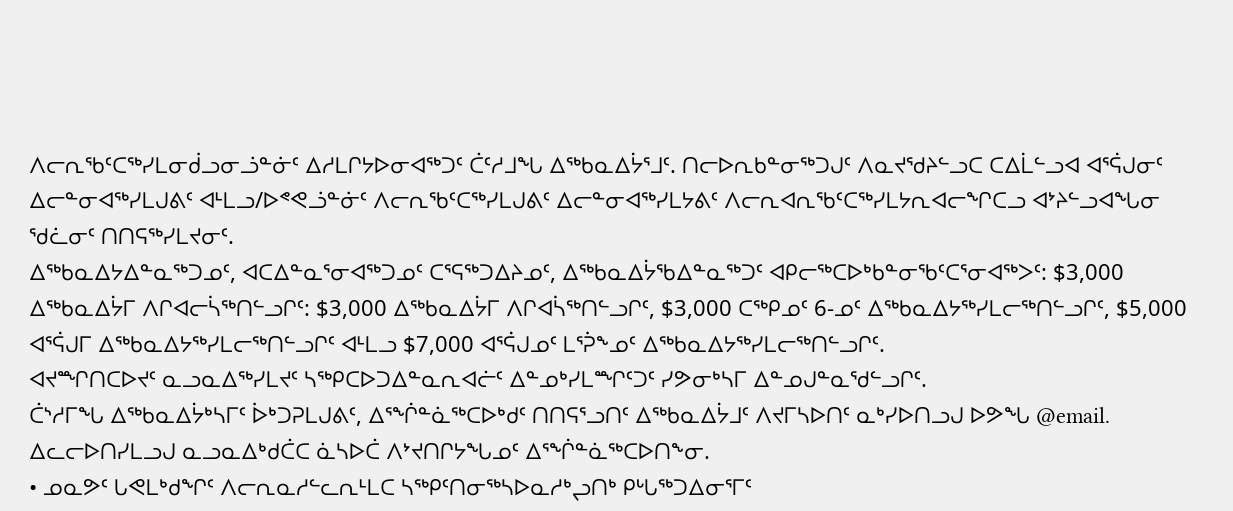ᐱᓕᕆᖃᑦᑕᖅᓯᒪᓂᑰᓗᓂᓘᓐᓃᑦ ᐃᓱᒪᒋᔭᐅᓂᐊᖅᑐᑦ ᑖᑦᓱᒧᖓ ᐃᖅᑲᓇᐃᔮᕐᒧᑦ. ᑎᓕᐅᕆᑲᓐᓂᖅᑐᒍᑦ ᐱᓇᔪᖁᔨᓪᓗᑕ ᑕᐃᒫᓪᓗᐊ ᐊᕐᕌᒍᓂᑦ ᐃᓕᓐᓂᐊᖅᓯᒪᒍᕕᑦ ᐊᒻᒪᓗ/ᐅᕝᕙᓘᓐᓃᑦ ᐱᓕᕆᖃᑦᑕᖅᓯᒪᒍᕕᑦ ᐃᓕᓐᓂᐊᖅᓯᒪᔭᕕᑦ ᐱᓕᕆᐊᕆᖃᑦᑕᖅᓯᒪᔭᕆᐊᓕᖏᑕᓗ ᐊᔾᔨᓪᓗᐊᖓᓂ ᖁᓛᓂᑦ ᑎᑎᕋᖅᓯᒪᔪᓂᑦ.
ᐃᖅᑲᓇᐃᔭᐃᓐᓇᖅᑐᓄᑦ, ᐊᑕᐃᓐᓇᕐᓂᐊᖅᑐᓄᑦ ᑕᕐᕋᖅᑐᐃᔨᓄᑦ, ᐃᖅᑲᓇᐃᔮᖃᐃᓐᓇᖅᑐᑦ ᐊᑭᓕᖅᑕᐅᒃᑲᓐᓂᖃᑦᑕᕐᓂᐊᖅᐳᑦ: $3,000 ᐃᖅᑲᓇᐃᔮᒥ ᐱᒋᐊᓕᓵᖅᑎᓪᓗᒋᑦ: $3,000 ᐃᖅᑲᓇᐃᔮᒥ ᐱᒋᐊᓵᖅᑎᓪᓗᒋᑦ, $3,000 ᑕᖅᑭᓄᑦ 6-ᓄᑦ ᐃᖅᑲᓇᐃᔭᖅᓯᒪᓕᖅᑎᓪᓗᒋᑦ, $5,000 ᐊᕐᕌᒍᒥ ᐃᖅᑲᓇᐃᔭᖅᓯᒪᓕᖅᑎᓪᓗᒋᑦ ᐊᒻᒪᓗ $7,000 ᐊᕐᕌᒍᓄᑦ ᒪᕐᕉᖕᓄᑦ ᐃᖅᑲᓇᐃᔭᖅᓯᒪᓕᖅᑎᓪᓗᒋᑦ.
ᐊᔪᙱᑎᑕᐅᔪᑦ ᓇᓗᓇᐃᖅᓯᒪᔪᑦ ᓴᖅᑭᑕᐅᑐᐃᓐᓇᕆᐊᓖᑦ ᐃᓐᓄᒃᓯᒪᙱᑦᑐᑦ ᓯᕗᓂᒃᓴᒥ ᐃᓐᓄᒍᓐᓇᖁᓪᓗᒋᑦ.
ᑖᔅᓱᒥᖓ ᐃᖅᑲᓇᐃᔮᒃᓴᒥᑦ ᐆᒃᑐᕈᒪᒍᕕᑦ, ᐃᕐᖐᓐᓈᖅᑕᐅᒃᑯᑦ ᑎᑎᕋᕐᓗᑎᑦ ᐃᖅᑲᓇᐃᔮᒧᑦ ᐱᔪᒥᓴᐅᑎᑦ ᓇᒃᓯᐅᑎᓗᒍ ᐅᕗᖓ @email. ᐃᓚᓕᐅᑎᓯᒪᓗᒍ ᓇᓗᓇᐃᒃᑯᑖᑕ ᓈᓴᐅᑖ ᐱᔾᔪᑎᒋᔭᖓᓄᑦ ᐃᕐᖐᓐᓈᖅᑕᐅᑎᖕᓂ.
• ᓄᓇᕗᑦ ᒐᕙᒪᒃᑯᖏᑦ ᐱᓕᕆᓇᓱᓪᓚᕆᒻᒪᑕ ᓴᖅᑭᑦᑎᓂᖅᓴᐅᓇᓱᒃᖢᑎᒃ ᑭᒡᒐᖅᑐᐃᓂᕐᒥᑦ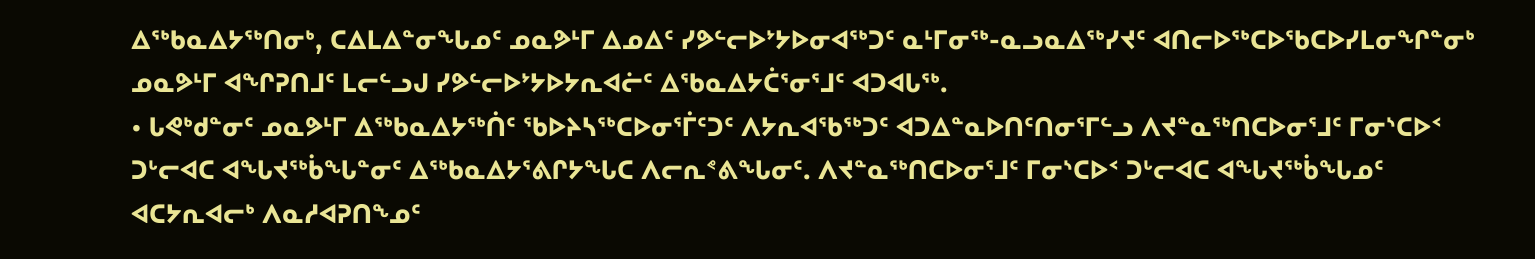ᐃᖅᑲᓇᐃᔭᖅᑎᓂᒃ, ᑕᐃᒪᐃᓐᓂᖓᓄᑦ ᓄᓇᕗᒻᒥ ᐃᓄᐃᑦ ᓯᕗᓪᓕᐅᔾᔭᐅᓂᐊᖅᑐᑦ ᓇᒻᒥᓂᖅ-ᓇᓗᓇᐃᖅᓯᔪᑦ ᐊᑎᓕᐅᖅᑕᐅᖃᑕᐅᓯᒪᓂᖏᓐᓂᒃ ᓄᓇᕗᒻᒥ ᐊᖏᕈᑎᒧᑦ ᒪᓕᓪᓗᒍ ᓯᕗᓪᓕᐅᔾᔭᐅᔭᕆᐊᓖᑦ ᐃᖃᓇᐃᔭᑖᕐᓂᕐᒧᑦ ᐊᑐᐊᒐᖅ.
• ᒐᕙᒃᑯᓐᓂᑦ ᓄᓇᕗᒻᒥ ᐃᖅᑲᓇᐃᔭᖅᑏᑦ ᖃᐅᔨᓴᖅᑕᐅᓂᕐᒦᑦᑐᑦ ᐱᔭᕆᐊᖃᖅᑐᑦ ᐊᑐᐃᓐᓇᐅᑎᑦᑎᓂᕐᒥᓪᓗ ᐱᔪᓐᓇᖅᑎᑕᐅᓂᕐᒧᑦ ᒥᓂᔅᑕᐅᑉ ᑐᒡᓕᐊᑕ ᐊᖓᔪᖅᑳᖓᓐᓂᑦ ᐃᖅᑲᓇᐃᔭᕐᕕᒋᔭᖓᑕ ᐱᓕᕆᕝᕕᖓᓂᑦ. ᐱᔪᓐᓇᖅᑎᑕᐅᓂᕐᒧᑦ ᒥᓂᔅᑕᐅᑉ ᑐᒡᓕᐊᑕ ᐊᖓᔪᖅᑳᖓᓄᑦ ᐊᑕᔭᕆᐊᓕᒃ ᐱᓇᓱᐊᕈᑎᖕᓄᑦ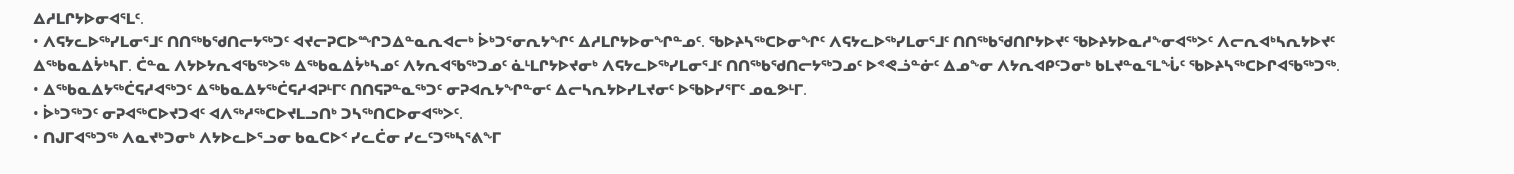ᐃᓱᒪᒋᔭᐅᓂᐊᕐᒪᑦ.
• ᐱᕋᔭᓚᐅᖅᓯᒪᓂᕐᒧᑦ ᑎᑎᖅᑲᖁᑎᓕᔭᖅᑐᑦ ᐊᔪᓕᕈᑕᐅᙱᑐᐃᓐᓇᕆᐊᓕᒃ ᐆᒃᑐᕐᓂᕆᔭᖏᑦ ᐃᓱᒪᒋᔭᐅᓂᖏᓐᓄᑦ. ᖃᐅᔨᓴᖅᑕᐅᓂᖏᑦ ᐱᕋᔭᓚᐅᖅᓯᒪᓂᕐᒧᑦ ᑎᑎᖅᑲᖁᑎᒋᔭᐅᔪᑦ ᖃᐅᔨᔭᐅᓇᓱᖕᓂᐊᖅᐳᑦ ᐱᓕᕆᐊᒃᓴᕆᔭᐅᔪᑦ ᐃᖅᑲᓇᐃᔮᒃᓴᒥ. ᑖᓐᓇ ᐱᔭᐅᔭᕆᐊᖃᖅᐳᖅ ᐃᖅᑲᓇᐃᔮᒃᓴᓄᑦ ᐱᔭᕆᐊᖃᖅᑐᓄᑦ ᓈᒻᒪᒋᔭᐅᔪᓂᒃ ᐱᕋᔭᓚᐅᖅᓯᒪᓂᕐᒧᑦ ᑎᑎᖅᑲᖁᑎᓕᔭᖅᑐᓄᑦ ᐅᕝᕙᓘᓐᓃᑦ ᐃᓄᖕᓂ ᐱᔭᕆᐊᑭᑦᑐᓂᒃ ᑲᒪᔪᓐᓇᕐᒪᖔᑦ ᖃᐅᔨᓴᖅᑕᐅᒋᐊᖃᖅᑐᖅ.
• ᐃᖅᑲᓇᐃᔭᖅᑖᕋᓱᐊᖅᑐᑦ ᐃᖅᑲᓇᐃᔭᖅᑖᕋᓱᐊᕈᒻᒥᑦ ᑎᑎᕋᕈᓐᓇᖅᑐᑦ ᓂᕈᐊᕆᔭᖏᓐᓂᑦ ᐃᓕᓴᕆᔭᐅᓯᒪᔪᓂᑦ ᐅᖃᐅᓯᕐᒥᑦ ᓄᓇᕗᒻᒥ.
• ᐆᒃᑐᖅᑐᑦ ᓂᕈᐊᖅᑕᐅᔪᑐᐊᑦ ᐊᐱᖅᓱᖅᑕᐅᔪᒪᓗᑎᒃ ᑐᓴᖅᑎᑕᐅᓂᐊᖅᐳᑦ.
• ᑎᒍᒥᐊᖅᑐᖅ ᐱᓇᔪᒃᑐᓂᒃ ᐱᔭᐅᓚᐅᕐᓗᓂ ᑲᓇᑕᐅᑉ ᓯᓚᑖᓂ ᓯᓚᑦᑐᖅᓴᕐᕕᖕᒥ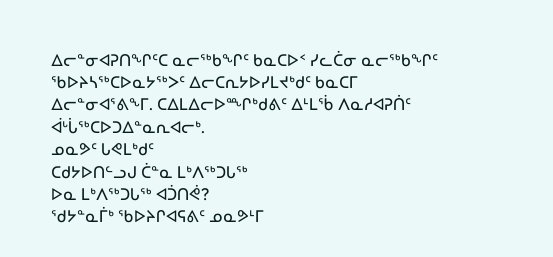ᐃᓕᓐᓂᐊᕈᑎᖏᑦᑕ ᓇᓕᖅᑲᖏᑦ ᑲᓇᑕᐅᑉ ᓯᓚᑖᓂ ᓇᓕᖅᑲᖏᑦ ᖃᐅᔨᓴᖅᑕᐅᓇᔭᖅᐳᑦ ᐃᓕᑕᕆᔭᐅᓯᒪᔪᒃᑯᑦ ᑲᓇᑕᒥ ᐃᓕᓐᓂᐊᕐᕕᖕᒥ. ᑕᐃᒪᐃᓕᐅᙱᒃᑯᕕᑦ ᐃᒻᒪᖄ ᐱᓇᓱᐊᕈᑏᑦ ᐋᒡᒑᖅᑕᐅᑐᐃᓐᓇᕆᐊᓕᒃ.
ᓄᓇᕗᑦ ᒐᕙᒪᒃᑯᑦ
ᑕᑯᔭᐅᑎᓪᓗᒍ ᑖᓐᓇ ᒪᒃᐱᖅᑐᒐᖅ
ᐅᓇ ᒪᒃᐱᖅᑐᒐᖅ ᐊᑑᑎᕚ?
ᖁᔭᓐᓇᒦᒃ ᖃᐅᔨᒋᐊᕋᕕᑦ ᓄᓇᕗᒻᒥ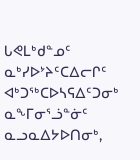ᒐᕙᒪᒃᑯᓐᓄᑦ
ᓇᒃᓯᐅᔾᔨᑦᑕᐃᓕᒋᑦ ᐊᒃᑐᖅᑕᐅᓴᕋᐃᑦᑐᓂᒃ ᓇᖕᒥᓂᕐᓘᓐᓃᑦ ᓇᓗᓇᐃᔭᐅᑎᓂᒃ,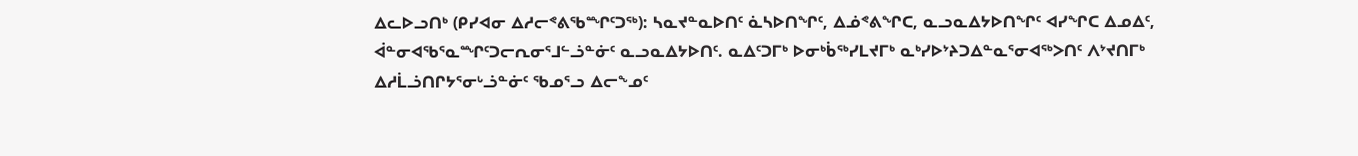ᐃᓚᐅᓗᑎᒃ (ᑭᓯᐊᓂ ᐃᓱᓕᕝᕕᖃᙱᑦᑐᖅ): ᓴᓇᔪᓐᓇᐅᑎᑦ ᓈᓴᐅᑎᖏᑦ, ᐃᓅᕝᕕᖏᑕ, ᓇᓗᓇᐃᔭᐅᑎᖏᑦ ᐊᓯᖏᑕ ᐃᓄᐃᑦ, ᐋᓐᓂᐊᖃᕐᓇᙱᑦᑐᓕᕆᓂᕐᒧᓪᓘᓐᓃᑦ ᓇᓗᓇᐃᔭᐅᑎᑦ. ᓇᐃᑦᑐᒥᒃ ᐅᓂᒃᑳᖅᓯᒪᔪᒥᒃ ᓇᒃᓯᐅᔾᔨᑐᐃᓐᓇᕐᓂᐊᖅᐳᑎᑦ ᐱᔾᔪᑎᒥᒃ ᐃᓱᒫᓘᑎᒋᔭᕐᓂᒡᓘᓐᓃᑦ ᖃᓄᕐᓗ ᐃᓕᖕᓄᑦ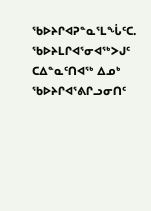ᖃᐅᔨᒋᐊᕈᓐᓇᕐᒪᖔᑦᑕ. ᖃᐅᔨᒪᒋᐊᕐᓂᐊᖅᐳᒍᑦ ᑕᐃᓐᓇᑦᑎᐊᖅ ᐃᓄᒃ ᖃᐅᔨᒋᐊᕐᕕᒋᓗᓂᑎᑦ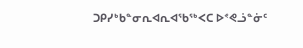ᑐᑭᓯᒃᑲᓐᓂᕆᐊᕆᐊᖃᖅᐸᑕ ᐅᕝᕙᓘᓐᓃᑦ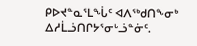ᑭᐅᔪᓐᓇᕐᒪᖔᑦ ᐊᐱᖅᑯᑎᖕᓂᒃ ᐃᓱᒫᓘᑎᒋᔭᕐᓂᒡᓘᓐᓃᑦ.